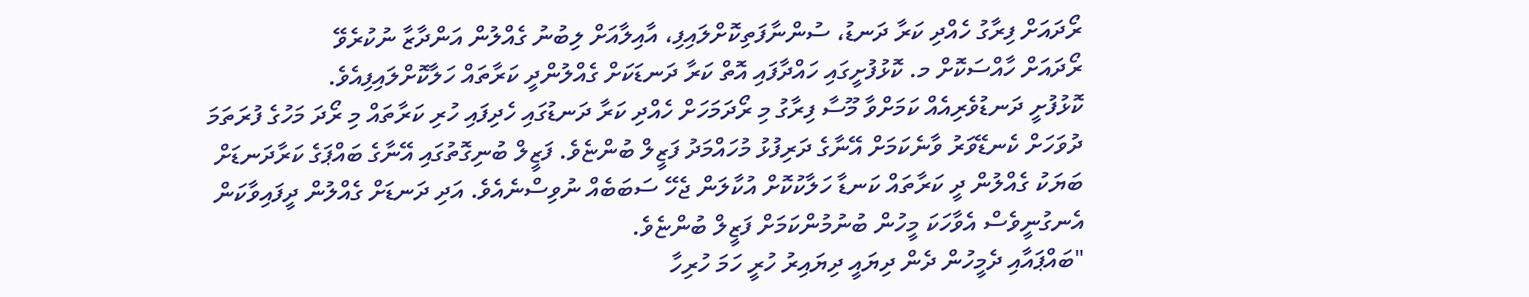ރޯދައަށް ފިރާގު ހެއްދި ކަރާ ދަނޑު، ސުންނާފަތިކޮށްލައިފި، އާއިލާއަށް ލިބުނު ގެއްލުން އަންދާޒާ ނުކުރެވޭ
ރޯދައަށް ހާއްސަކޮށް މ. ކޮޅުފުށީގައި ހައްދާފައި އޮތް ކަރާ ދަނޑަކަށް ގެއްލުންދީ ކަރާތައް ހަލާކޮށްލައިފިއެވެ.
ކޮޅުފުށީ ދަނޑުވެރިއެއް ކަމަށްވާ މޫސާ ފިރާގު މި ރޯދަމަހަށް ހެއްދި ކަރާ ދަނޑުގައި ހެދިފައި ހުރި ކަރާތައް މި ރޯދަ މަހުގެ ފުރަތަމަ ދުވަހަށް ކެނޑޭވަރު ވާނެކަމަށް އޭނާގެ ދަރިފުޅު މުހައްމަދު ފަޒީލް ބުންޏެވެ. ފަޒީލް ބުނިގޮތުގައި އޭނާގެ ބައްޕަގެ ކަރާދަނޑަށް ބަޔަކު ގެއްލުން ދީ ކަރާތައް ކަނޑާ ހަލާކުކޮށް އުކާލަން ޖެހޭ ސަބަބެއް ނުވިސްނެއެވެ. އަދި ދަނޑަށް ގެއްލުން ދީފައިވާކަން އެނގުނީވެސް އެވާހަކަ މީހުން ބުނުމުންކަމަށް ފަޒީލް ބުންޏެވެ.
"ބައްޕައާއި ދެމީހުން ދެން ދިޔައީ ދިޔައިރު ހުރީ ހަމަ ހުރިހާ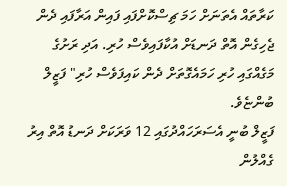ކަރާތައް އެތަނަށް ހަމަ ޗިސްކޮށްފައި ފައިން އަރާފައި ދެން ޖެހިގެން އޮތް ދަނޑަށް އުކާފައިވެސް ހުރި. އަދި ރަށުގެ މަގެއްގައި ހުރި ހަމައެގޮތަށް ދެން ކައިފަވެސް ހުރި" ފަޒީލް ބުންޏެވެ.
ފަޒީލް ބުނީ އެސަރަހައްދުގައި 12 ވަރަކަށް ދަނޑު އޮތް އިރު ގެއްލުން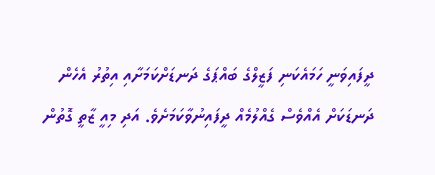ދީފައިވަނީ ހަމައެކަނި ފަޒީލްގެ ބައްޕަގެ ދަނޑަށްކަމަށާއި އިތުރު އެހެން ދަނޑަކަށް އެއްވެސް ގެއްލުމެއް ދީފައިނުވާކަމަށެވެ. އަދި މިއީ ޒާތީ ގޮތުން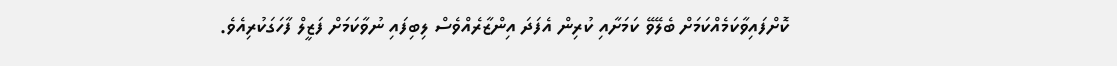ކޮށްފައިވާކަމެއްކަމަށް ބެލޭވޭ ކަމަށާއި ކުރިން އެފަދަ އިންޒާރެއްވެސް ލިބިފައި ނުވާކަމަށް ފަޒީލް ފާހަގަކުރިއެވެ.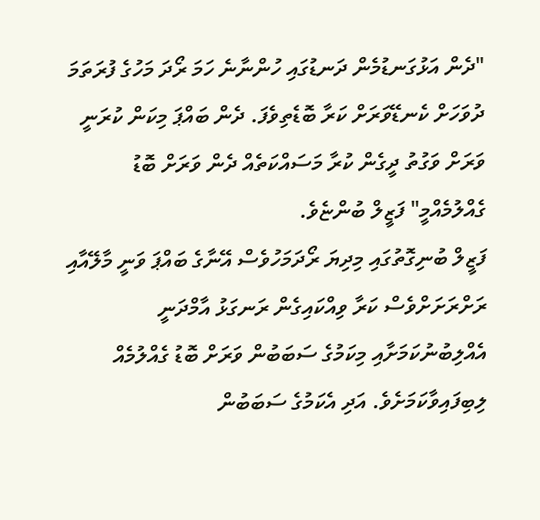"ދެން އަޅުގަނޑުމެން ދަނޑުގައި ހުންނާނެ ހަމަ ރޯދަ މަހުގެ ފުރަތަމަ ދުވަހަށް ކެނޑޭވަރަށް ކަރާ ބޮޑެތިވެފަ. ދެން ބައްޕަ މިކަން ކުރަނީ ވަރަށް ވަގުތު ދީގެން ކުރާ މަސައްކަތެއް ދެން ވަރަށް ބޮޑު ގެއްލުމެއްމީ" ފަޒީލް ބުންޏެވެ.
ފަޒީލް ބުނިގޮތުގައި މިދިޔަ ރޯދަމަހުވެސް އޭނާގެ ބައްޕަ ވަނީ މާލޭއާއި ރަށްރަށަށްވެސް ކަރާ ވިއްކައިގެން ރަނގަޅު އާމްދަނީ އެއްލިބުނުކަމަށާއި މިކަމުގެ ސަބަބުން ވަރަށް ބޮޑު ގެއްލުމެއް ލިބިފައިވާކަމަށެވެ. އަދި އެކަމުގެ ސަބަބުން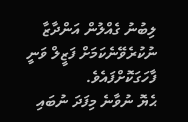ލިބުނު ގެއްލުން އަންދާޒާ ނުކުރެވޭނެކަމަށް ފަޒީލް ވަނީ ފާހަގަކޮށްފައެވެ.
ޙެޔޮ ނުވާނެ މިފަދަ ނުބައި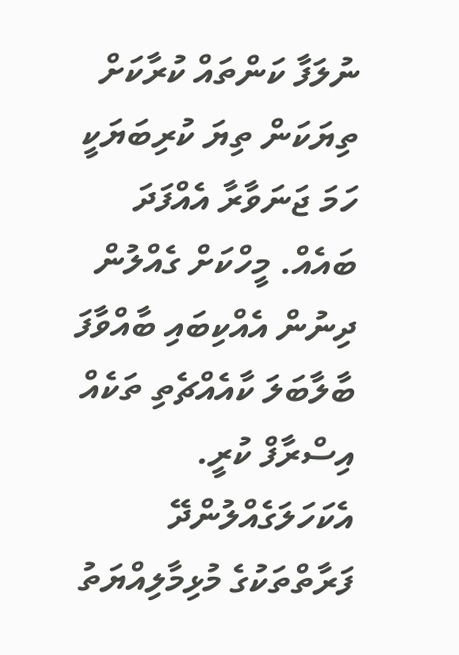ނުލަފާ ކަންތައް ކުރާކަށް ތިޔަކަން ތިޔަ ކުރިބަޔަކީ ހަމަ ޖަނަވާރާ އެއްފަދަ ބައެއް. މީހްކަށް ގެއްލުން ދިނުން އެއްކިބައި ބާއްވާފަ ބާލާބަލަ ކާއެއްޗެތި ތަކެއް އިސްރާފް ކުރީ.
އެކަހަލަގެއްލުންދޭ ފަރާތްތަކުގެ މުޅިމާލިއްޔަތު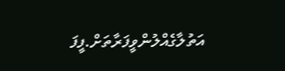އަތުލާގެއްލުންވީފަރާތަށް.ފީފަ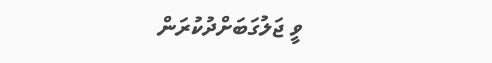ވީ ޖަލުގަބަށްދުކުރަން